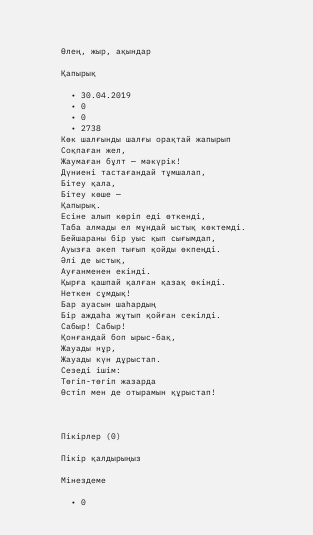Өлең, жыр, ақындар

Қапырық

  • 30.04.2019
  • 0
  • 0
  • 2738
Көк шалғынды шалғы орақтай жапырып
Соқпаған жел,
Жаумаған бұлт — мәкүрік!
Дүниені тастағандай тұмшалап,
Бітеу қала,
Бітеу көше —
Қапырық.
Есіне алып көріп еді өткенді,
Таба алмады ел мұндай ыстық көктемді.
Бейшараны бір уыс қып сығымдап,
Ауызға әкеп тығып қойды өкпеңді.
Әлі де ыстық,
Ауғанменен екінді.
Қырға қашпай қалған қазақ өкінді.
Неткен сұмдық!
Бар ауасын шаһардың
Бір аждаһа жұтып қойған секілді.
Сабыр! Сабыр!
Қонғандай боп ырыс-бақ,
Жауады нұр,
Жауады күн дұрыстап.
Сезеді ішім:
Төгіп-төгіп жазарда
Өстіп мен де отырамын құрыстап!



Пікірлер (0)

Пікір қалдырыңыз

Мінездеме

  • 0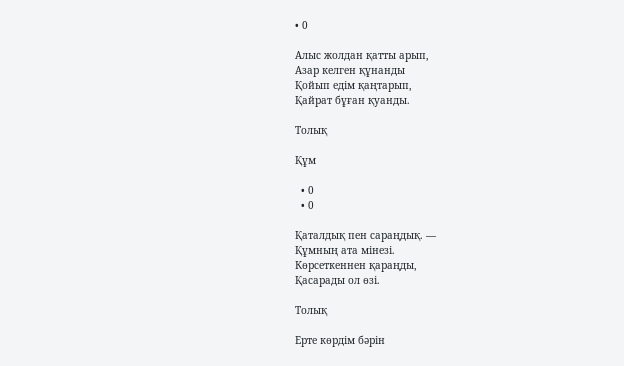• 0

Алыс жолдан қатты арып,
Азар келген құнанды
Қойып едім қаңтарып,
Қайрат бұған қуанды.

Толық

Құм

  • 0
  • 0

Қаталдық пен сараңдық. —
Құмның ата мінезі.
Көрсеткеннен қараңды,
Қасарады ол өзі.

Толық

Ерте көрдім бәрін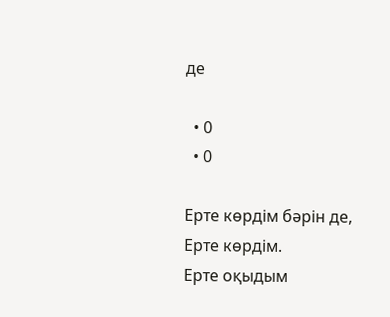де

  • 0
  • 0

Ерте көрдім бәрін де,
Ерте көрдім.
Ерте оқыдым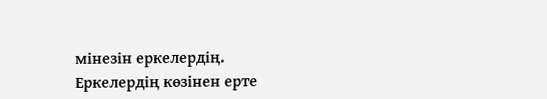мінезін еркелердің.
Еркелердің көзінен ерте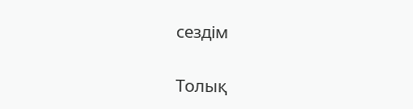сездім

Толық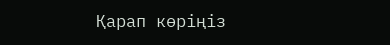Қарап көріңіз